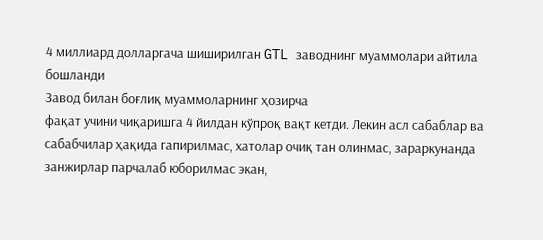4 миллиард долларгача шиширилган GTL заводнинг муаммолари айтила бошланди
Завод билан боғлиқ муаммоларнинг ҳозирча
фақат учини чиқаришга 4 йилдан кўпроқ вақт кетди. Лекин асл сабаблар ва сабабчилар ҳақида гапирилмас, хатолар очиқ тан олинмас, зараркунанда занжирлар парчалаб юборилмас экан,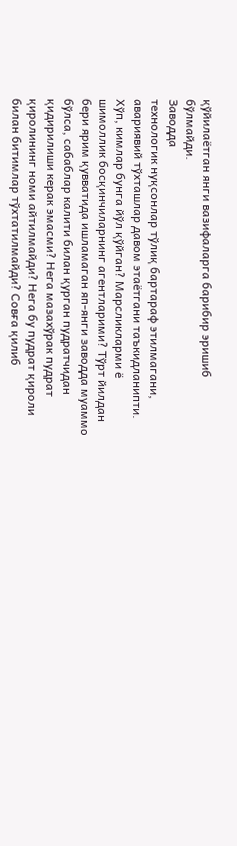қўйилаётган янги вазифаларга барибир эришиб бўлмайди.
Заводда
технологик нуқсонлар тўлиқ бартараф этилмагани, авариявий тўхташлар давом этаётгани таъкидланипти. Хўп, кимлар бунга йўл қўйган? Марсликларми ё шимоллик босқинчиларнинг агентларими? Тўрт йилдан бери ярим қувватида ишламаган яп-янги заводда муаммо бўлса, сабаблар калити билан қурган пудратчидан қидирилиши керак эмасми? Нега мазахўрак пудрат қиролининг номи айтилмайди? Нега бу пудрат қироли билан битимлар тўхтатилмайди? Совға қилиб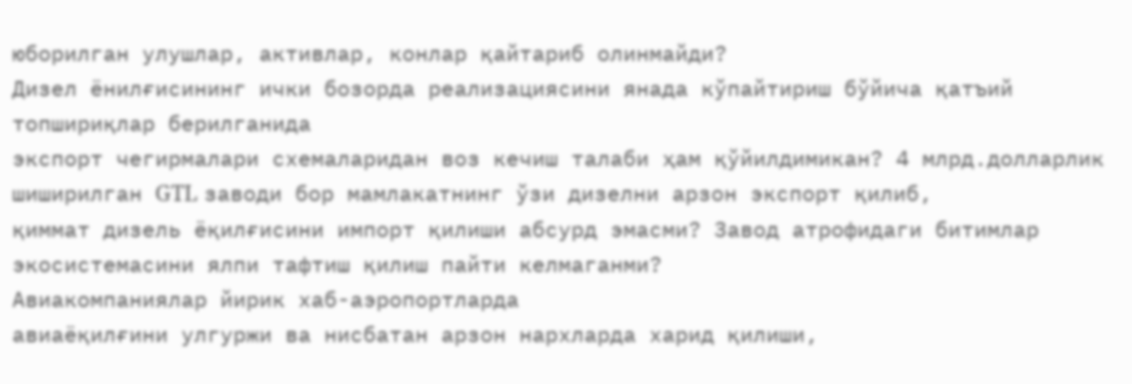юборилган улушлар, активлар, конлар қайтариб олинмайди?
Дизел ёнилғисининг ички бозорда реализациясини янада кўпайтириш бўйича қатъий топшириқлар берилганида
экспорт чегирмалари схемаларидан воз кечиш талаби ҳам қўйилдимикан? 4 млрд.долларлик шиширилган GTL заводи бор мамлакатнинг ўзи дизелни арзон экспорт қилиб,
қиммат дизель ёқилғисини импорт қилиши абсурд эмасми? Завод атрофидаги битимлар экосистемасини ялпи тафтиш қилиш пайти келмаганми?
Авиакомпаниялар йирик хаб-аэропортларда
авиаёқилғини улгуржи ва нисбатан арзон нархларда харид қилиши,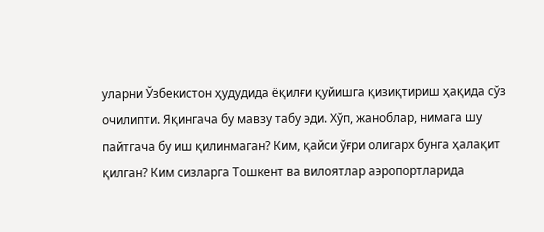уларни Ўзбекистон ҳудудида ёқилғи қуйишга қизиқтириш ҳақида сўз очилипти. Яқингача бу мавзу табу эди. Хўп, жаноблар, нимага шу пайтгача бу иш қилинмаган? Ким, қайси ўғри олигарх бунга ҳалақит қилган? Ким сизларга Тошкент ва вилоятлар аэропортларида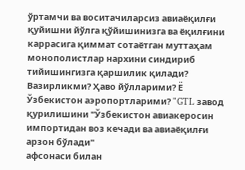ўртамчи ва воситачиларсиз авиаёқилғи қуйишни йўлга қўйишинизга ва ёқилғини каррасига қиммат сотаётган муттаҳам монополистлар нархини синдириб тийишингизга қаршилик қилади? Вазирликми? Ҳаво йўлларими? Ё Ўзбекистон аэропортларими? "GTL завод қурилишини "Ўзбекистон авиакеросин импортидан воз кечади ва авиаёқилғи арзон бўлади"
афсонаси билан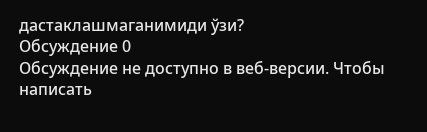дастаклашмаганимиди ўзи?
Обсуждение 0
Обсуждение не доступно в веб-версии. Чтобы написать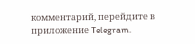комментарий, перейдите в приложение Telegram.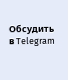Обсудить в Telegram